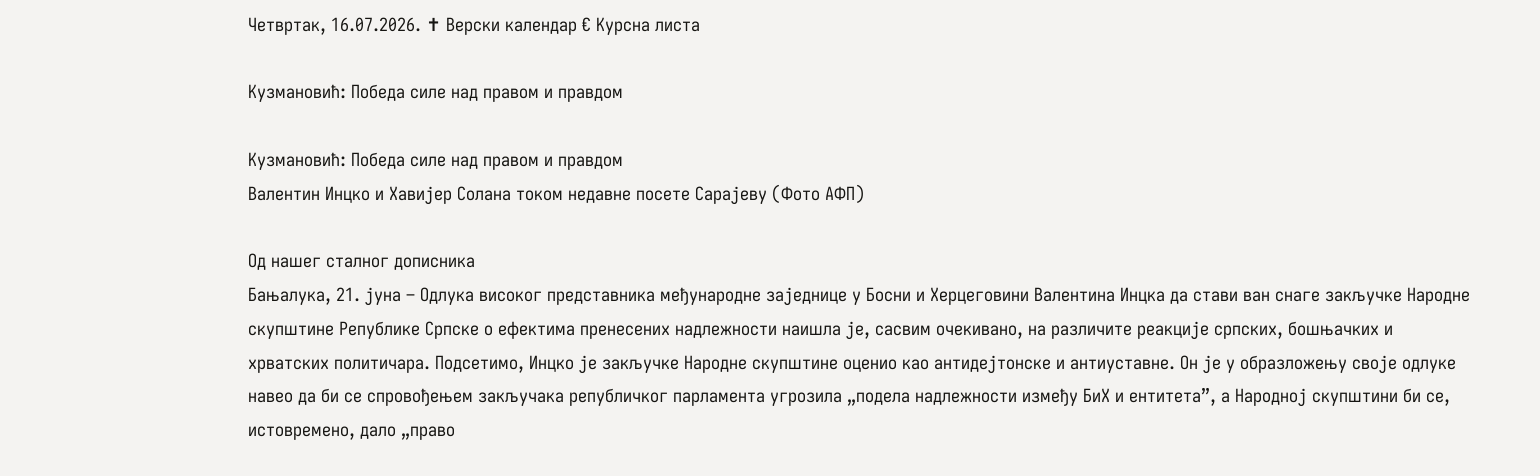Четвртак, 16.07.2026. ✝ Верски календар € Курсна листа

Кузмановић: Победа силе над правом и правдом

Кузмановић: Победа силе над правом и правдом
Валентин Инцко и Хавијер Солана током недавне посете Сарајеву (Фото АФП)

Од нашег сталног дописника
Бањалука, 21. јуна – Одлука високог представника међународне заједнице у Босни и Херцеговини Валентина Инцка да стави ван снаге закључке Народне скупштине Републике Српске о ефектима пренесених надлежности наишла је, сасвим очекивано, на различите реакције српских, бошњачких и хрватских политичара. Подсетимо, Инцко је закључке Народне скупштине оценио као антидејтонске и антиуставне. Он је у образложењу своје одлуке навео да би се спровођењем закључака републичког парламента угрозила „подела надлежности између БиХ и ентитета”, а Народној скупштини би се, истовремено, дало „право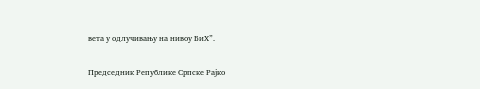вета у одлучивању на нивоу БиХ”.

Председник Републике Српске Рајко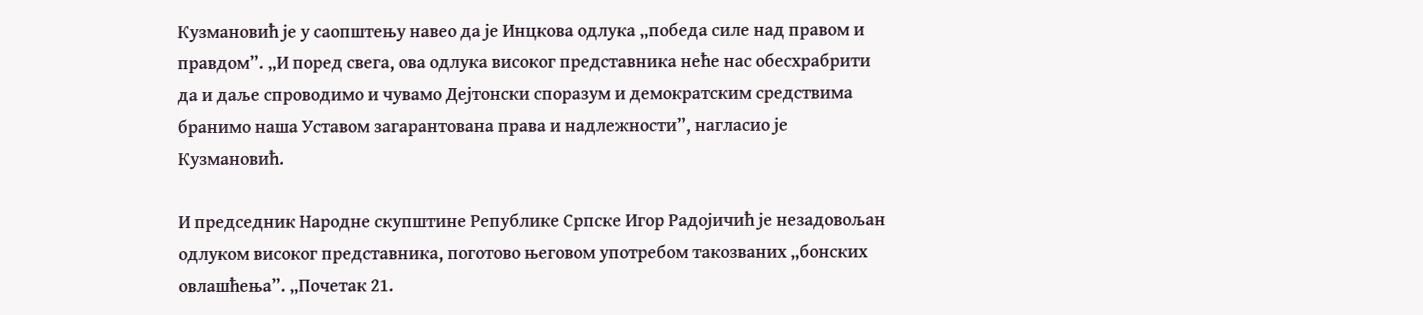Кузмановић је у саопштењу навео да је Инцкова одлука „победа силе над правом и правдом”. „И поред свега, ова одлука високог представника неће нас обесхрабрити да и даље спроводимо и чувамо Дејтонски споразум и демократским средствима бранимо наша Уставом загарантована права и надлежности”, нагласио је Кузмановић.

И председник Народне скупштине Републике Српске Игор Радојичић је незадовољан одлуком високог представника, поготово његовом употребом такозваних „бонских овлашћења”. „Почетак 21.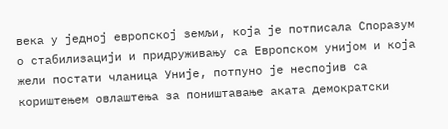века у једној европској земљи, која је потписала Споразум о стабилизацији и придруживању са Европском унијом и која жели постати чланица Уније, потпуно је неспојив са кориштењем овлаштења за поништавање аката демократски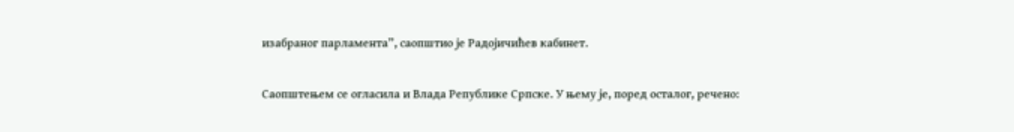изабраног парламента”, саопштио је Радојичићев кабинет.

Саопштењем се огласила и Влада Републике Српске. У њему је, поред осталог, речено: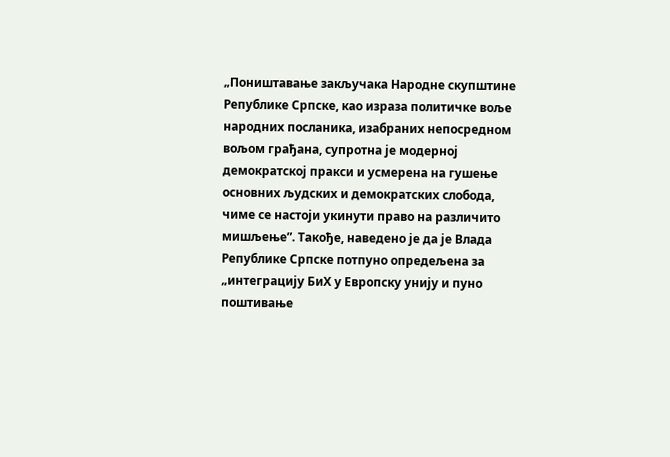„Поништавање закључака Народне скупштине Републике Српске, као израза политичке воље народних посланика, изабраних непосредном вољом грађана, супротна је модерној демократској пракси и усмерена на гушење основних људских и демократских слобода, чиме се настоји укинути право на различито мишљење”. Такође, наведено је да је Влада Републике Српске потпуно опредељена за „интеграцију БиХ у Европску унију и пуно поштивање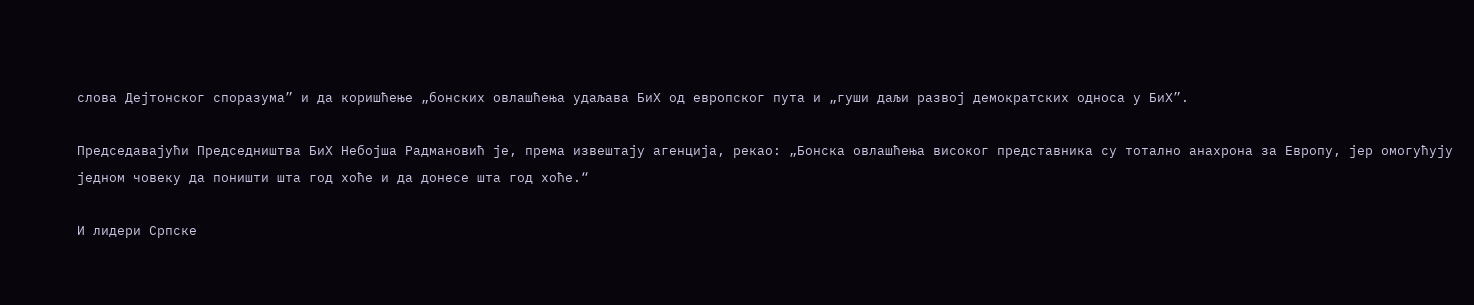слова Дејтонског споразума” и да коришћење „бонских овлашћења удаљава БиХ од европског пута и „гуши даљи развој демократских односа у БиХ”.

Председавајући Председништва БиХ Небојша Радмановић је, према извештају агенција, рекао: „Бонска овлашћења високог представника су тотално анахрона за Европу, јер омогућују једном човеку да поништи шта год хоће и да донесе шта год хоће.“

И лидери Српске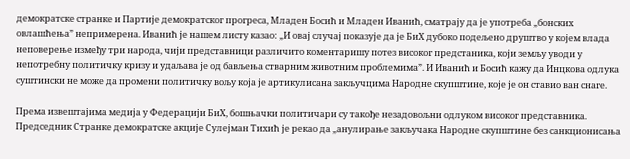демократске странке и Партије демократског прогреса, Младен Босић и Младен Иванић, сматрају да је употреба „бонских овлашћења” непримерена. Иванић је нашем листу казао: „И овај случај показује да је БиХ дубоко подељено друштво у којем влада неповерење између три народа, чији представници различито коментаришу потез високог предстаника, који земљу уводи у непотребну политичку кризу и удаљава је од бављења стварним животним проблемима”. И Иванић и Босић кажу да Инцкова одлука суштински не може да промени политичку вољу која је артикулисана закључцима Народне скупштине, које је он ставио ван снаге.

Према извештајима медија у Федерацији БиХ, бошњачки политичари су такође незадовољни одлуком високог представника. Председник Странке демократске акције Сулејман Тихић је рекао да „анулирање закључака Народне скупштине без санкционисања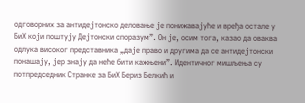одговорних за антидејтонско деловање је понижавајуће и вређа остале у БиХ који поштују Дејтонски споразум”. Он је, осим тога, казао да оваква одлука високог представника „даје право и другима да се антидејтонски понашају, јер знају да неће бити кажњени”. Идентичног мишљења су потпредседник Странке за БиХ Бериз Белкић и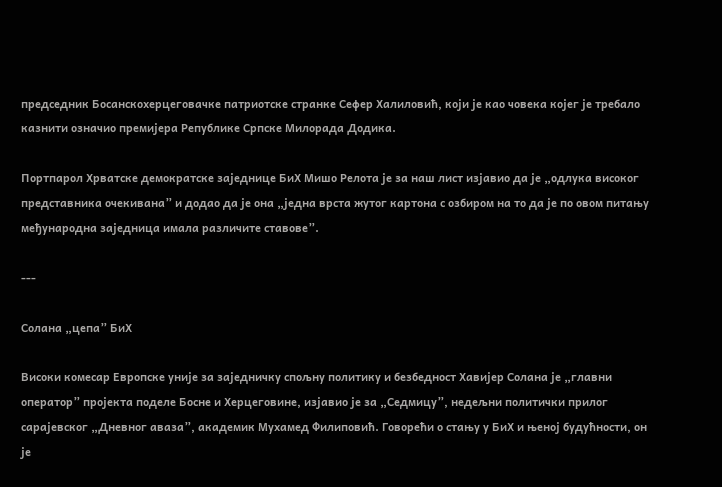председник Босанскохерцеговачке патриотске странке Сефер Халиловић, који је као човека којег је требало казнити означио премијера Републике Српске Милорада Додика.

Портпарол Хрватске демократске заједнице БиХ Мишо Релота је за наш лист изјавио да је „одлука високог представника очекивана” и додао да је она „једна врста жутог картона с озбиром на то да је по овом питању међународна заједница имала различите ставове”.

---

Солана „цепа” БиХ

Високи комесар Европске уније за заједничку спољну политику и безбедност Хавијер Солана је „главни оператор” пројекта поделе Босне и Херцеговине, изјавио је за „Седмицу”, недељни политички прилог сарајевског „Дневног аваза”, академик Мухамед Филиповић. Говорећи о стању у БиХ и њеној будућности, он је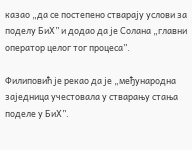казао „да се постепено стварају услови за поделу БиХ” и додао да је Солана „главни оператор целог тог процеса”.

Филиповић је рекао да је „међународна заједница учестовала у стварању стања поделе у БиХ”.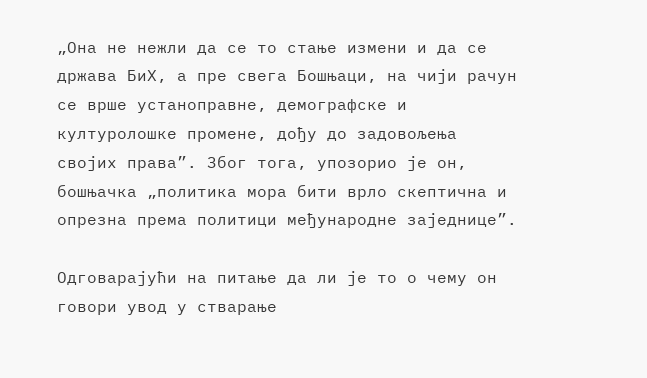„Она не нежли да се то стање измени и да се држава БиХ, а пре свега Бошњаци, на чији рачун се врше устаноправне, демографске и културолошке промене, дођу до задовољења својих права”. Због тога, упозорио је он, бошњачка „политика мора бити врло скептична и опрезна према политици међународне заједнице”.

Одговарајући на питање да ли је то о чему он говори увод у стварање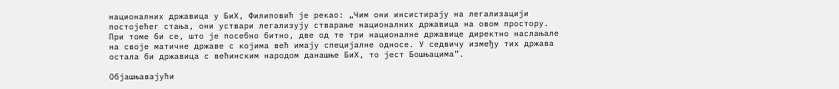националних државица у БиХ, Филиповић је рекао: „Чим они инсистирају на легализацији постојећег стања, они уствари легализују стварање националних државица на овом простору. При томе би се, што је посебно битно, две од те три националне државице директно наслањале на своје матичне државе с којима већ имају специјалне односе. У седвичу између тих држава остала би државица с већинским народом данашње БиХ, то јест Бошњацима”.

Објашњавајући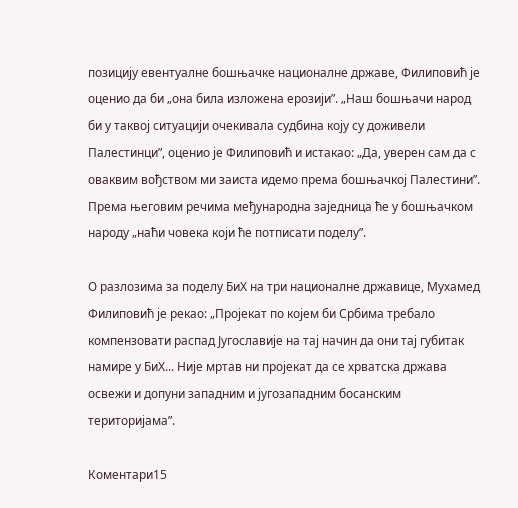позицију евентуалне бошњачке националне државе, Филиповић је оценио да би „она била изложена ерозији”. „Наш бошњачи народ би у таквој ситуацији очекивала судбина коју су доживели Палестинци”, оценио је Филиповић и истакао: „Да, уверен сам да с оваквим вођством ми заиста идемо према бошњачкој Палестини”. Према његовим речима међународна заједница ће у бошњачком народу „наћи човека који ће потписати поделу”.

О разлозима за поделу БиХ на три националне државице, Мухамед Филиповић је рекао: „Пројекат по којем би Србима требало компензовати распад Југославије на тај начин да они тај губитак намире у БиХ... Није мртав ни пројекат да се хрватска држава освежи и допуни западним и југозападним босанским територијама”.

Коментари15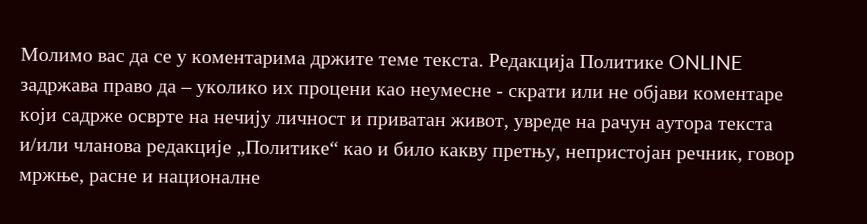Молимо вас да се у коментарима држите теме текста. Редакција Политике ONLINE задржава право да – уколико их процени као неумесне - скрати или не објави коментаре који садрже осврте на нечију личност и приватан живот, увреде на рачун аутора текста и/или чланова редакције „Политике“ као и било какву претњу, непристојан речник, говор мржње, расне и националне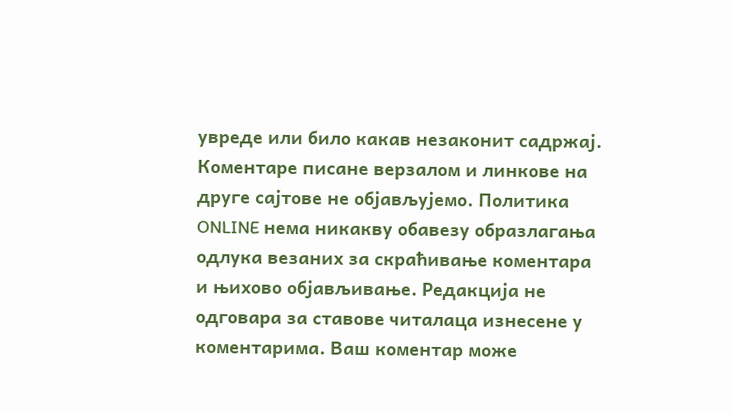увреде или било какав незаконит садржај. Коментаре писане верзалом и линкове на друге сајтове не објављујемо. Политика ONLINE нема никакву обавезу образлагања одлука везаних за скраћивање коментара и њихово објављивање. Редакција не одговара за ставове читалаца изнесене у коментарима. Ваш коментар може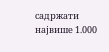садржати највише 1.000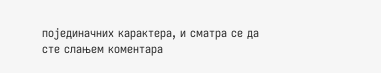појединачних карактера, и сматра се да сте слањем коментара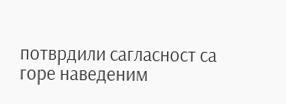потврдили сагласност са горе наведеним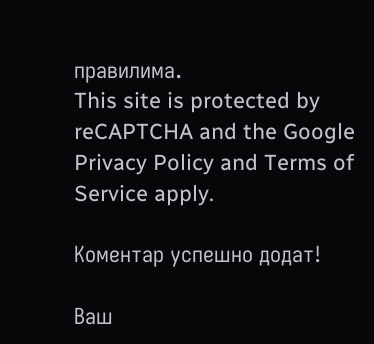правилима.
This site is protected by reCAPTCHA and the Google Privacy Policy and Terms of Service apply.

Комeнтар успeшно додат!

Ваш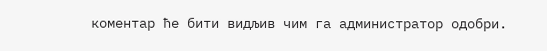комeнтар ћe бити видљив чим га администратор одобри.